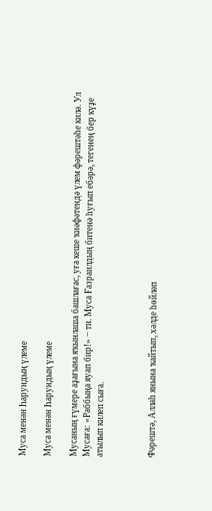Муса менән Һарундың үлеме

Муса менән Һарундың үлеме

Мусаның ғүмере аҙағына яҡынлаша башлағас, уға кеше ҡиәфәтендә үлем фәрештәһе килә. Ул Мусаға: «Раббыңа яуап бир!» − ти. Муса Ғазраилдың битенә һуғып ебәрә, тегенең бер күҙе атылып килеп сыға.



Фәрештә, Аллаһ янына ҡайтып, хәлде һөйләп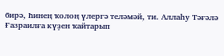бирә, Һинең ҡолоң үлергә теләмәй, ти. Аллаһу Тәғәлә Ғазраилға күҙен ҡайтарып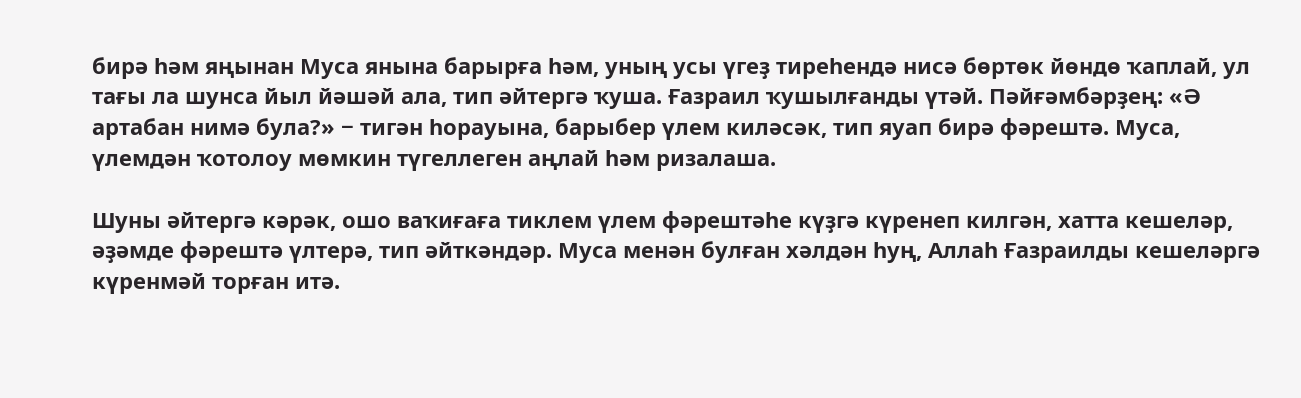бирә һәм яңынан Муса янына барырға һәм, уның усы үгеҙ тиреһендә нисә бөртөк йөндө ҡаплай, ул тағы ла шунса йыл йәшәй ала, тип әйтергә ҡуша. Ғазраил ҡушылғанды үтәй. Пәйғәмбәрҙең: «Ә артабан нимә була?» − тигән һорауына, барыбер үлем киләсәк, тип яуап бирә фәрештә. Муса, үлемдән ҡотолоу мөмкин түгеллеген аңлай һәм ризалаша.

Шуны әйтергә кәрәк, ошо ваҡиғаға тиклем үлем фәрештәһе күҙгә күренеп килгән, хатта кешеләр, әҙәмде фәрештә үлтерә, тип әйткәндәр. Муса менән булған хәлдән һуң, Аллаһ Ғазраилды кешеләргә күренмәй торған итә.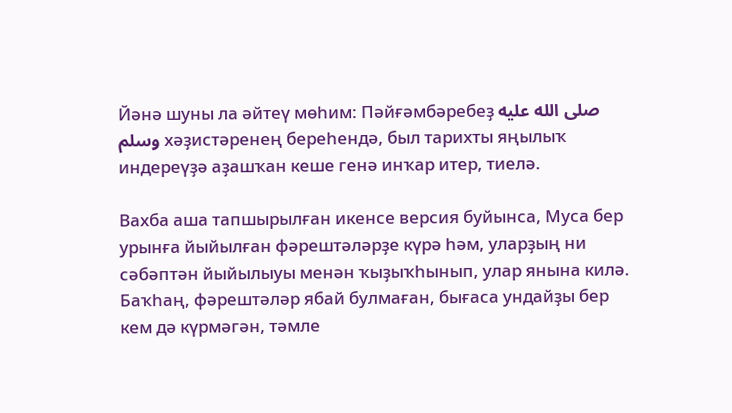Йәнә шуны ла әйтеү мөһим: Пәйғәмбәребеҙ صلى الله عليه وسلم хәҙистәренең береһендә, был тарихты яңылыҡ индереүҙә аҙашҡан кеше генә инҡар итер, тиелә.

Вахба аша тапшырылған икенсе версия буйынса, Муса бер урынға йыйылған фәрештәләрҙе күрә һәм, уларҙың ни сәбәптән йыйылыуы менән ҡыҙыҡһынып, улар янына килә. Баҡһаң, фәрештәләр ябай булмаған, бығаса ундайҙы бер кем дә күрмәгән, тәмле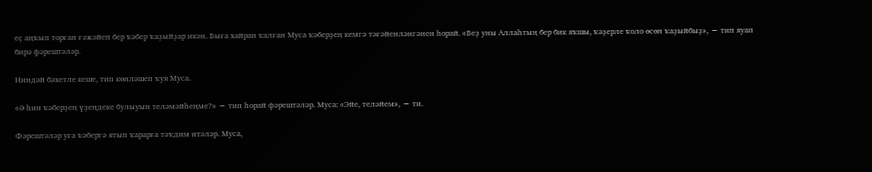еҫ аңҡып торған ғәжәйеп бер ҡәбер ҡаҙыйҙар икән. Быға хайран ҡалған Муса ҡәберҙең кемгә тәғәйенләнгәнен һорай. «Беҙ уны Аллаһтың бер бик яҡшы, ҡәҙерле ҡоло өсөн ҡаҙыйбыҙ», − тип яуап бирә фәрештәләр.

Ниндәй бәхетле кеше, тип көнләшеп ҡуя Муса.

«Ә һин ҡәберҙең үҙеңдеке булыуын теләмәйһеңме?» − тип һорай фәрештәләр. Муса: «Эйе, теләйем», − ти.

Фәрештәләр уға ҡәбергә ятып ҡарарға тәҡдим итәләр. Муса,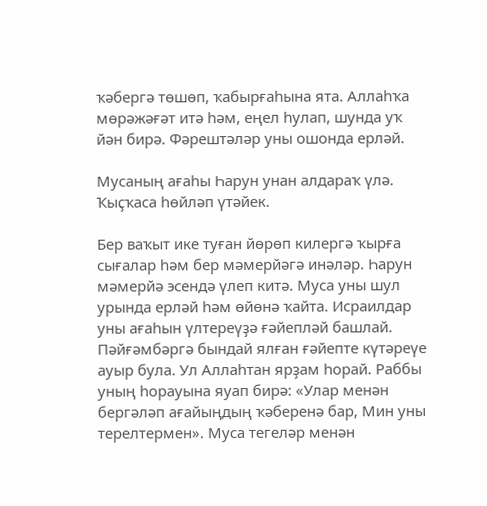ҡәбергә төшөп, ҡабырғаһына ята. Аллаһҡа мөрәжәғәт итә һәм, еңел һулап, шунда уҡ йән бирә. Фәрештәләр уны ошонда ерләй.

Мусаның ағаһы Һарун унан алдараҡ үлә. Ҡыҫҡаса һөйләп үтәйек.

Бер ваҡыт ике туған йөрөп килергә ҡырға сығалар һәм бер мәмерйәгә инәләр. Һарун мәмерйә эсендә үлеп китә. Муса уны шул урында ерләй һәм өйөнә ҡайта. Исраилдар уны ағаһын үлтереүҙә ғәйепләй башлай. Пәйғәмбәргә бындай ялған ғәйепте күтәреүе ауыр була. Ул Аллаһтан ярҙам һорай. Раббы уның һорауына яуап бирә: «Улар менән бергәләп ағайыңдың ҡәберенә бар, Мин уны терелтермен». Муса тегеләр менән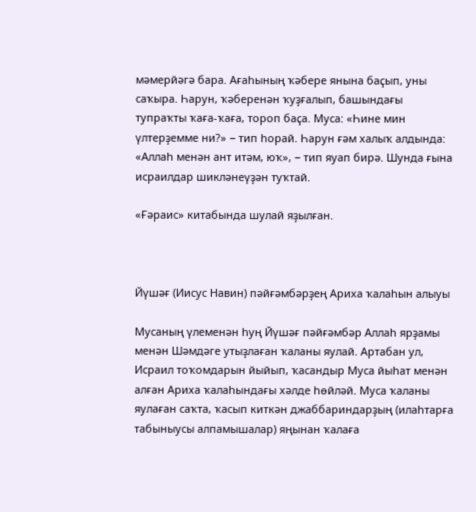мәмерйәгә бара. Ағаһының ҡәбере янына баҫып, уны саҡыра. Һарун, ҡәберенән ҡуҙғалып, башындағы тупраҡты ҡаға-ҡаға, тороп баҫа. Муса: «Һине мин үлтерҙемме ни?» − тип һорай. Һарун ғәм халыҡ алдында: «Аллаһ менән ант итәм, юҡ», − тип яуап бирә. Шунда ғына исраилдар шикләнеүҙән туҡтай.

«Ғәраис» китабында шулай яҙылған.



Йүшәғ (Иисус Навин) пәйғәмбәрҙең Ариха ҡалаһын алыуы

Мусаның үлеменән һуң Йүшәғ пәйғәмбәр Аллаһ ярҙамы менән Шәмдәге утыҙлаған ҡаланы яулай. Артабан ул, Исраил тоҡомдарын йыйып, ҡасандыр Муса йыһат менән алған Ариха ҡалаһындағы хәлде һөйләй. Муса ҡаланы яулаған саҡта, ҡасып киткән джаббариндарҙың (илаһтарға табыныусы алпамышалар) яңынан ҡалаға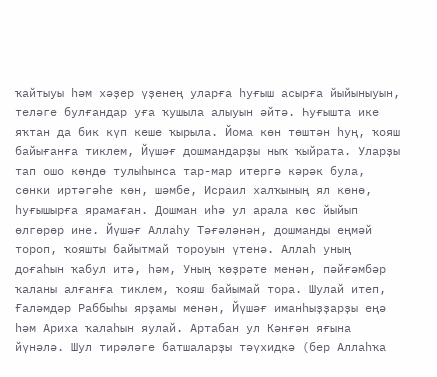ҡайтыуы һәм хәҙер үҙенең уларға һуғыш асырға йыйыныуын, теләге булғандар уға ҡушыла алыуын әйтә. Һуғышта ике яҡтан да бик күп кеше ҡырыла. Йома көн төштән һуң, ҡояш байығанға тиклем, Йүшәғ дошмандарҙы ныҡ ҡыйрата. Уларҙы тап ошо көндө тулыһынса тар-мар итергә кәрәк була, сөнки иртәгәһе көн, шәмбе, Исраил халҡының ял көнө, һуғышырға ярамаған. Дошман иһә ул арала көс йыйып өлгөрөр ине. Йүшәғ Аллаһу Тәғәләнән, дошманды еңмәй тороп, ҡояшты байытмай тороуын үтенә. Аллаһ уның доғаһын ҡабул итә, һәм, Уның ҡөҙрәте менән, пәйғәмбәр ҡаланы алғанға тиклем, ҡояш байымай тора. Шулай итеп, Ғаләмдәр Раббыһы ярҙамы менән, Йүшәғ иманһыҙҙарҙы еңә һәм Ариха ҡалаһын яулай. Артабан ул Кәнғән яғына йүнәлә. Шул тирәләге батшаларҙы тәүхидкә (бер Аллаһҡа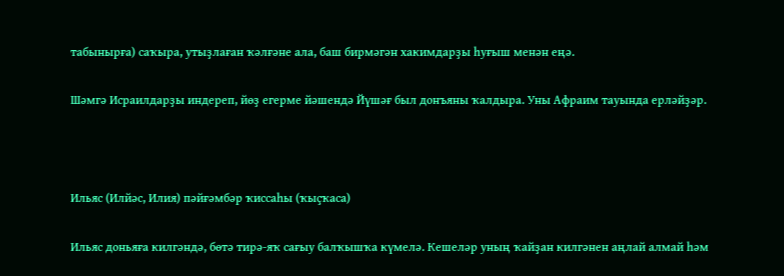табынырға) саҡыра, утыҙлаған ҡәлғәне ала, баш бирмәгән хакимдарҙы һуғыш менән еңә.

Шәмгә Исраилдарҙы индереп, йөҙ егерме йәшендә Йүшәғ был донъяны ҡалдыра. Уны Афраим тауында ерләйҙәр.



Ильяс (Илйәс, Илия) пәйғәмбәр ҡиссаһы (ҡыҫҡаса)

Ильяс доньяға килгәндә, бөтә тирә-яҡ сағыу балҡышҡа күмелә. Кешеләр уның ҡайҙан килгәнен аңлай алмай һәм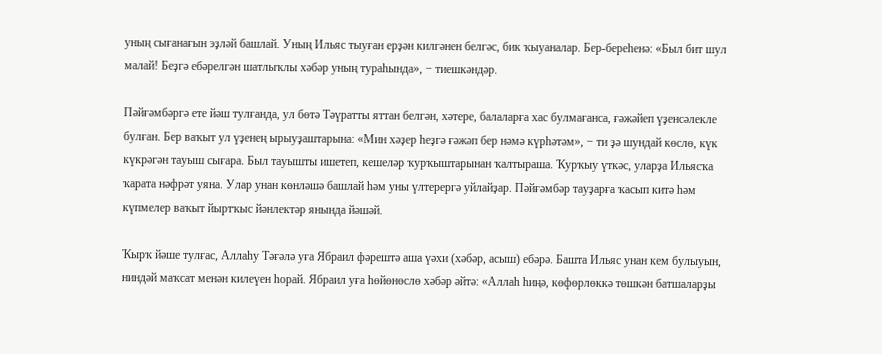уның сығанағын эҙләй башлай. Уның Ильяс тыуған ерҙән килгәнен белгәс, бик ҡыуаналар. Бер-береһенә: «Был бит шул малай! Беҙгә ебәрелгән шатлыҡлы хәбәр уның тураһында», − тиешкәндәр.

Пәйғәмбәргә ете йәш тулғанда, ул бөтә Тәүратты яттан белгән, хәтере, балаларға хас булмағанса, ғәжәйеп үҙенсәлекле булған. Бер ваҡыт ул үҙенең ырыуҙаштарына: «Мин хәҙер һеҙгә ғәжәп бер нәмә күрһәтәм», − ти ҙә шундай көслө, күк күкрәгән тауыш сығара. Был тауышты ишетеп, кешеләр ҡурҡыштарынан ҡалтыраша. Ҡурҡыу үткәс, уларҙа Ильясҡа ҡарата нәфрәт уяна. Улар унан көнләшә башлай һәм уны үлтерергә уйлайҙар. Пәйғәмбәр тауҙарға ҡасып китә һәм күпмелер ваҡыт йыртҡыс йәнлектәр янында йәшәй.

Ҡырҡ йәше тулғас, Аллаһу Тәғәлә уға Ябраил фәрештә аша үәхи (хәбәр, асыш) ебәрә. Башта Ильяс унан кем булыуын, ниндәй маҡсат менән килеүен һорай. Ябраил уға һөйөнөслө хәбәр әйтә: «Аллаһ һиңә, көфөрлөккә төшкән батшаларҙы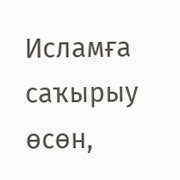Исламға саҡырыу өсөн,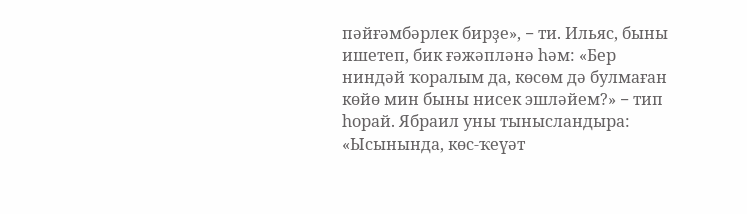пәйғәмбәрлек бирҙе», − ти. Ильяс, быны ишетеп, бик ғәжәпләнә һәм: «Бер ниндәй ҡоралым да, көсөм дә булмаған көйө мин быны нисек эшләйем?» − тип һорай. Ябраил уны тынысландыра: «Ысынында, көс-ҡеүәт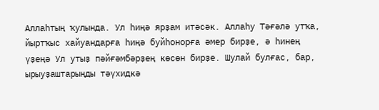Аллаһтың ҡулында. Ул һиңә ярҙам итәсәк. Аллаһу Тәғәлә утҡа, йыртҡыс хайуандарға һиңә буйһонорға әмер бирҙе, ә һинең үҙеңә Ул утыҙ пәйғәмбәрҙең көсөн бирҙе. Шулай булғас, бар, ырыуҙаштарыңды тәүхидкә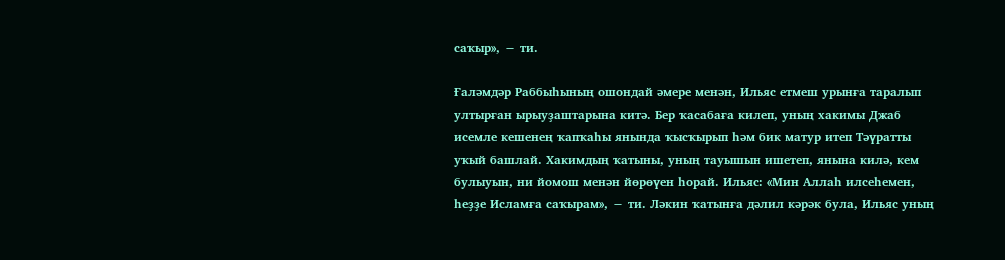саҡыр», − ти.

Ғаләмдәр Раббыһының ошондай әмере менән, Ильяс етмеш урынға таралып ултырған ырыуҙаштарына китә. Бер ҡасабаға килеп, уның хакимы Джаб исемле кешенең ҡапҡаһы янында ҡысҡырып һәм бик матур итеп Тәүратты уҡый башлай. Хакимдың ҡатыны, уның тауышын ишетеп, янына килә, кем булыуын, ни йомош менән йөрөүен һорай. Ильяс: «Мин Аллаһ илсеһемен, һеҙҙе Исламға саҡырам», − ти. Ләкин ҡатынға дәлил кәрәк була, Ильяс уның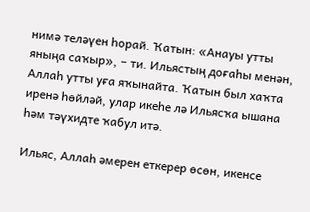нимә теләүен һорай. Ҡатын: «Анауы утты яныңа саҡыр», − ти. Ильястың доғаһы менән, Аллаһ утты уға яҡынайта. Ҡатын был хаҡта иренә һөйләй, улар икеһе лә Ильясҡа ышана һәм тәүхидте ҡабул итә.

Ильяс, Аллаһ әмерен еткерер өсөн, икенсе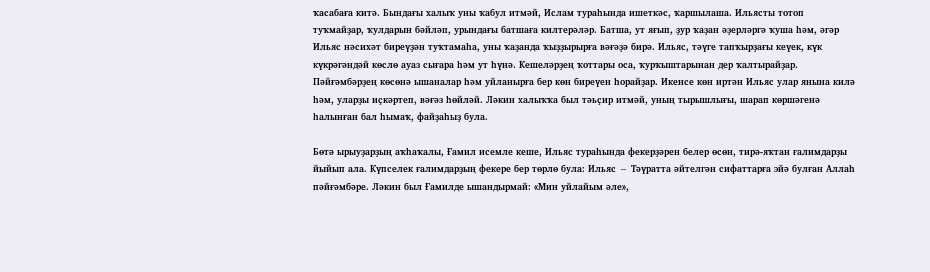ҡасабаға китә. Бындағы халыҡ уны ҡабул итмәй, Ислам тураһында ишеткәс, ҡаршылаша. Ильясты тотоп туҡмайҙар, ҡулдарын бәйләп, урындағы батшаға килтерәләр. Батша, ут яғып, ҙур ҡаҙан әҙерләргә ҡуша һәм, әгәр Ильяс нәсихәт биреүҙән туҡтамаһа, уны ҡаҙанда ҡыҙҙырырға вәғәҙә бирә. Ильяс, тәүге тапҡырҙағы кеүек, күк күкрәгәндәй көслө ауаз сығара һәм ут һүнә. Кешеләрҙең ҡоттары оса, ҡурҡыштарынан дер ҡалтырайҙар. Пәйғәмбәрҙең көсөнә ышаналар һәм уйланырға бер көн биреүен һорайҙар. Икенсе көн иртән Ильяс улар янына килә һәм, уларҙы иҫкәртеп, вәғәз һөйләй. Ләкин халыҡҡа был тәьҫир итмәй, уның тырышлығы, шарап көршәгенә һалынған бал һымаҡ, файҙаһыҙ була.

Бөтә ырыуҙарҙың аҡһаҡалы, Ғамил исемле кеше, Ильяс тураһында фекерҙәрен белер өсөн, тирә-яҡтан ғалимдарҙы йыйып ала. Күпселек ғалимдарҙың фекере бер төрлө була: Ильяс − Тәүратта әйтелгән сифаттарға эйә булған Аллаһ пәйғәмбәре. Ләкин был Ғамилде ышандырмай: «Мин уйлайым әле»,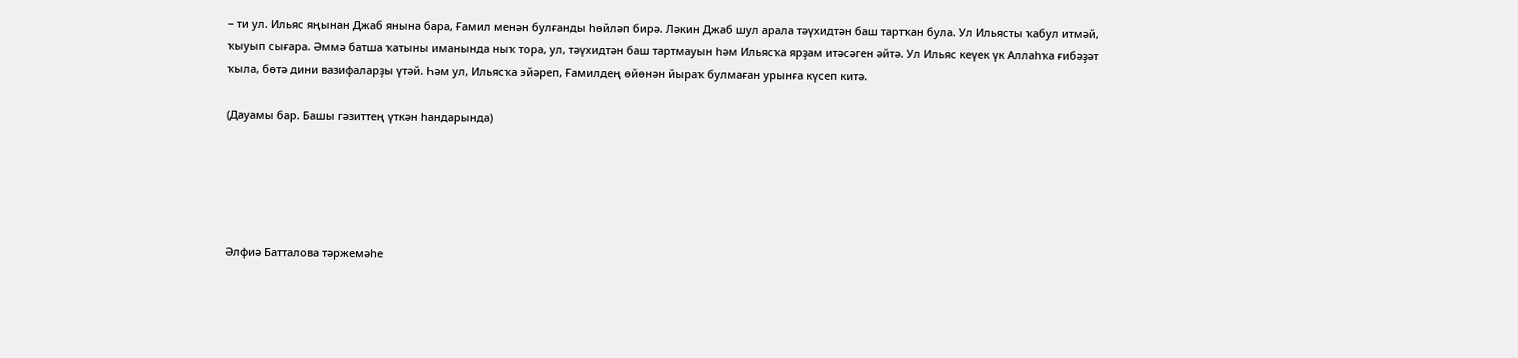− ти ул. Ильяс яңынан Джаб янына бара, Ғамил менән булғанды һөйләп бирә. Ләкин Джаб шул арала тәүхидтән баш тартҡан була. Ул Ильясты ҡабул итмәй, ҡыуып сығара. Әммә батша ҡатыны иманында ныҡ тора, ул, тәүхидтән баш тартмауын һәм Ильясҡа ярҙам итәсәген әйтә. Ул Ильяс кеүек үк Аллаһҡа ғибәҙәт ҡыла, бөтә дини вазифаларҙы үтәй. Һәм ул, Ильясҡа эйәреп, Ғамилдең өйөнән йыраҡ булмаған урынға күсеп китә.

(Дауамы бар. Башы гәзиттең үткән һандарында)





Әлфиә Батталова тәржемәһе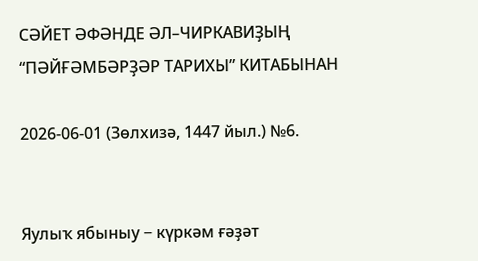СӘЙЕТ ӘФӘНДЕ ӘЛ–ЧИРКАВИҘЫҢ “ПӘЙҒӘМБӘРҘӘР ТАРИХЫ” КИТАБЫНАН

2026-06-01 (Зөлхизә, 1447 йыл.) №6.


Яулыҡ ябыныу − күркәм ғәҙәт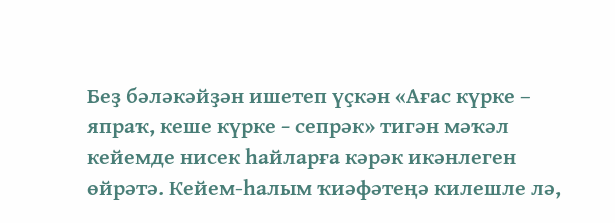Беҙ бәләкәйҙән ишетеп үҫкән «Ағас күрке – япраҡ, кеше күрке − сепрәк» тигән мәҡәл кейемде нисек һайларға кәрәк икәнлеген өйрәтә. Кейем-һалым ҡиәфәтеңә килешле лә,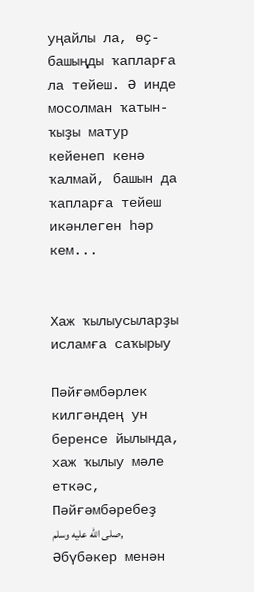уңайлы ла, өҫ-башыңды ҡапларға ла тейеш. Ә инде мосолман ҡатын-ҡыҙы матур кейенеп кенә ҡалмай, башын да ҡапларға тейеш икәнлеген һәр кем...


Хаж ҡылыусыларҙы исламға саҡырыу

Пәйғәмбәрлек килгәндең ун беренсе йылында, хаж ҡылыу мәле еткәс, Пәйғәмбәребеҙ صلى الله عليه وسلم, Әбүбәкер менән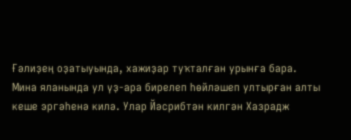Ғәлиҙең оҙатыуында, хажиҙар туҡталған урынға бара.   Мина яланында ул үҙ-ара бирелеп һөйләшеп ултырған алты кеше эргәһенә килә. Улар Йәсрибтән килгән Хазрадж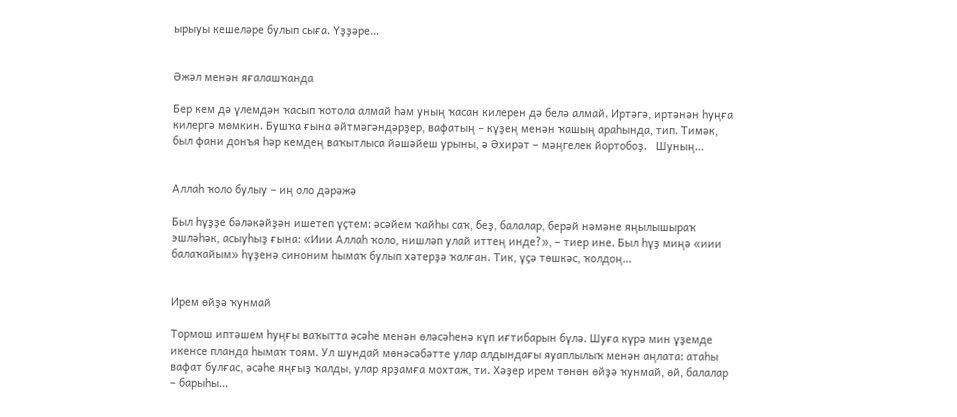ырыуы кешеләре булып сыға. Үҙҙәре...


Әжәл менән яғалашҡанда

Бер кем дә үлемдән ҡасып ҡотола алмай һәм уның ҡасан килерен дә белә алмай. Иртәгә, иртәнән һуңға килергә мөмкин. Бушҡа ғына әйтмәгәндәрҙер, вафатың − күҙең менән ҡашың араһында, тип. Тимәк, был фани донъя һәр кемдең ваҡытлыса йәшәйеш урыны, ә Әхирәт – мәңгелек йортобоҙ.   Шуның...


Аллаһ ҡоло булыу − иң оло дәрәжә

Был һүҙҙе бәләкәйҙән ишетеп үҫтем: әсәйем ҡайһы саҡ, беҙ, балалар, берәй нәмәне яңылышыраҡ эшләһәк, асыуһыҙ ғына: «Иии Аллаһ ҡоло, нишләп улай иттең инде?», – тиер ине. Был һүҙ миңә «иии балаҡайым» һүҙенә синоним һымаҡ булып хәтерҙә ҡалған. Тик, үҫә төшкәс, ҡолдоң...


Ирем өйҙә ҡунмай

Тормош иптәшем һуңғы ваҡытта әсәһе менән өләсәһенә күп иғтибарын бүлә. Шуға күрә мин үҙемде икенсе планда һымаҡ тоям. Ул шундай мөнәсәбәтте улар алдындағы яуаплылыҡ менән аңлата: атаһы вафат булғас, әсәһе яңғыҙ ҡалды, улар ярҙамға мохтаж, ти. Хәҙер ирем төнөн өйҙә ҡунмай, өй, балалар – барыһы...